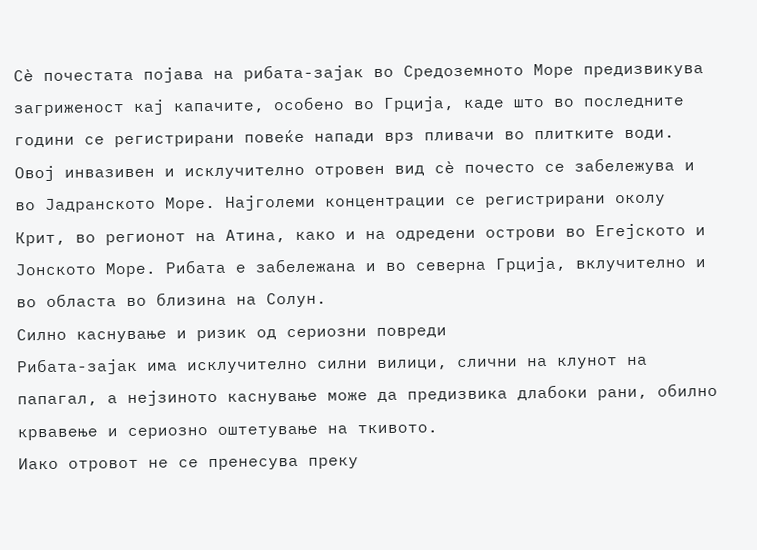Сè почестата појава на рибата-зајак во Средоземното Море предизвикува загриженост кај капачите, особено во Грција, каде што во последните години се регистрирани повеќе напади врз пливачи во плитките води.
Овој инвазивен и исклучително отровен вид сè почесто се забележува и во Јадранското Море. Најголеми концентрации се регистрирани околу Крит, во регионот на Атина, како и на одредени острови во Егејското и Јонското Море. Рибата е забележана и во северна Грција, вклучително и во областа во близина на Солун.
Силно каснување и ризик од сериозни повреди
Рибата-зајак има исклучително силни вилици, слични на клунот на папагал, а нејзиното каснување може да предизвика длабоки рани, обилно крвавење и сериозно оштетување на ткивото.
Иако отровот не се пренесува преку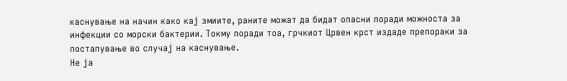каснување на начин како кај змиите, раните можат да бидат опасни поради можноста за инфекции со морски бактерии. Токму поради тоа, грчкиот Црвен крст издаде препораки за постапување во случај на каснување.
Не ја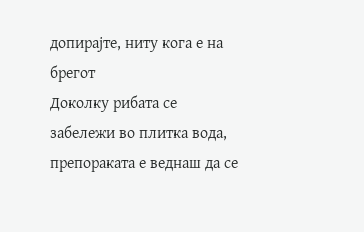допирајте, ниту кога е на брегот
Доколку рибата се забележи во плитка вода, препораката е веднаш да се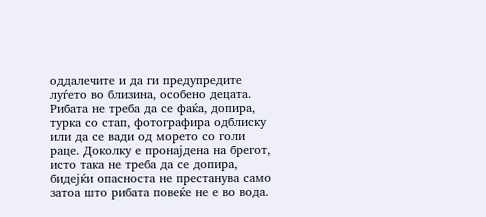оддалечите и да ги предупредите луѓето во близина, особено децата.
Рибата не треба да се фаќа, допира, турка со стап, фотографира одблиску или да се вади од морето со голи раце. Доколку е пронајдена на брегот, исто така не треба да се допира, бидејќи опасноста не престанува само затоа што рибата повеќе не е во вода.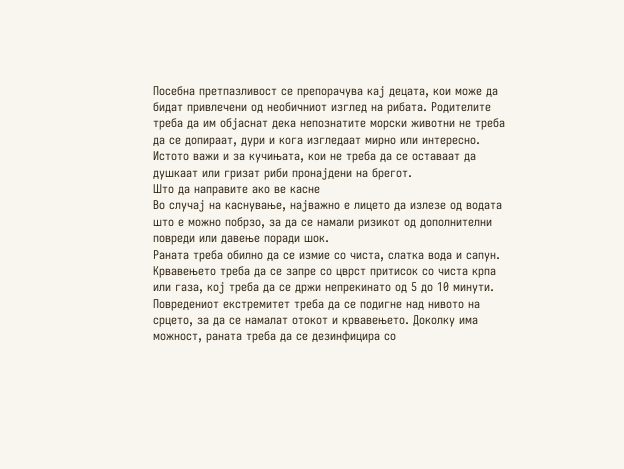Посебна претпазливост се препорачува кај децата, кои може да бидат привлечени од необичниот изглед на рибата. Родителите треба да им објаснат дека непознатите морски животни не треба да се допираат, дури и кога изгледаат мирно или интересно. Истото важи и за кучињата, кои не треба да се оставаат да душкаат или гризат риби пронајдени на брегот.
Што да направите ако ве касне
Во случај на каснување, најважно е лицето да излезе од водата што е можно побрзо, за да се намали ризикот од дополнителни повреди или давење поради шок.
Раната треба обилно да се измие со чиста, слатка вода и сапун. Крвавењето треба да се запре со цврст притисок со чиста крпа или газа, кој треба да се држи непрекинато од 5 до 10 минути.
Повредениот екстремитет треба да се подигне над нивото на срцето, за да се намалат отокот и крвавењето. Доколку има можност, раната треба да се дезинфицира со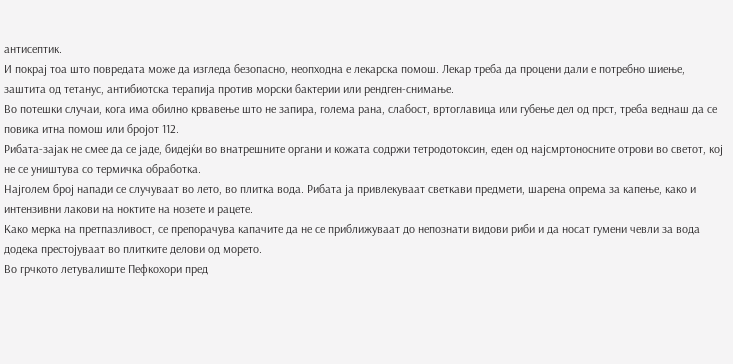антисептик.
И покрај тоа што повредата може да изгледа безопасно, неопходна е лекарска помош. Лекар треба да процени дали е потребно шиење, заштита од тетанус, антибиотска терапија против морски бактерии или рендген-снимање.
Во потешки случаи, кога има обилно крвавење што не запира, голема рана, слабост, вртоглавица или губење дел од прст, треба веднаш да се повика итна помош или бројот 112.
Рибата-зајак не смее да се јаде, бидејќи во внатрешните органи и кожата содржи тетродотоксин, еден од најсмртоносните отрови во светот, кој не се уништува со термичка обработка.
Најголем број напади се случуваат во лето, во плитка вода. Рибата ја привлекуваат светкави предмети, шарена опрема за капење, како и интензивни лакови на ноктите на нозете и рацете.
Како мерка на претпазливост, се препорачува капачите да не се приближуваат до непознати видови риби и да носат гумени чевли за вода додека престојуваат во плитките делови од морето.
Во грчкото летувалиште Пефкохори пред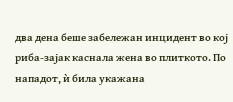два дена беше забележан инцидент во кој риба-зајак каснала жена во плиткото. По нападот, ѝ била укажана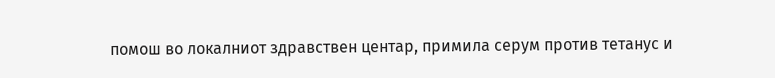помош во локалниот здравствен центар, примила серум против тетанус и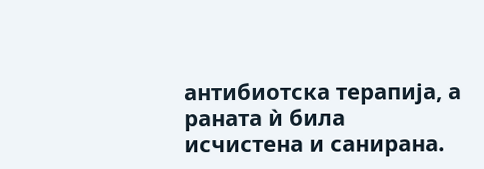антибиотска терапија, а раната ѝ била исчистена и санирана.